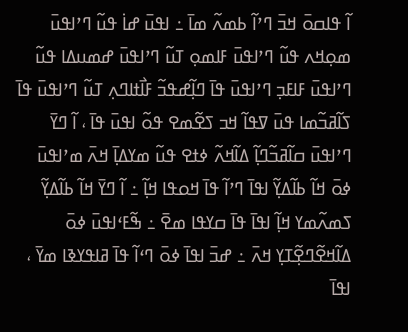ߊ߬ ߟߊߛߋ߫ ߞߏ߫ ߣߴߊ߬ ߕߘߍ߬ ߘߊ߫ ߸ ߊߟߎ߫ ߝߊ߭ ߟߎ߬ ߣߴߊߟߎ߫ ߘߋ߲ߞߍ ߟߎ߬ ߣߴߊߟߎ߫ ߓߊߘߋ߲ ߠߎ߬ ߣߴߊߟߎ߫ ߝߘߎߡߊ ߟߎ߬ ߣߴߊߟߎ߫ ߓߊߓߏ߲ ߣߴߊߟߎ߫ ߟߊ߫ ߣߊ߲߬ߝߟߏ߬ ߓߊ߯ߙߊߣߍ߲ ߠߎ߬ ߣߴߊߟߎ߫ ߟߊ߫ ߖߊ߬ߥߏ߬ߘߊ ߟߎ߫ ߜߟߊ߬ ߞߏ ߖߐ߬ߘߐ ߟߋ߬ ߊߟߎ߫ ߟߊ߫ ، ߊ߬ ߣߌ߫ ߣߴߊߟߎ߫ ߛߊ߬ߥߏ߬ߣߊ߲߬ ߡߊ߬ߞߍ߬ ߦߙߐ ߟߎ߬ ߘߌߡߊ߲߫ ߞߍ߫ ߘߴߊߟߎ߫ ߦߋ߫ ߞߊ߬ ߕߊ߬ߡߌ߲߬ ߊߟߊ߫ ߣߴߊ߬ ߟߊ߫ ߞߋߟߊ ߞߊ߲߬ ߸ ߊ߬ ߣߌ߫ ߞߊ߬ ߕߊ߬ߡߌ߲߬ ߖߘߍ߬ߘߌ ߞߊ߲߬ ߊߟߊ߫ ߟߊ߫ ߛߌߟߊ ߘߐ߫ ߸ ߒ߬ߓߵߊߟߎ߫ ߦߋ߫ ߡߊ߬ߞߐ߬ߣߐ߲߬ߠߌ߲ ߞߍ߫ ߸ ߝߏ߫ ߊߟߊ߫ ߦߋ߫ ߣߵߊ߬ ߟߊ߫ ߥߊߟߌߢߊ ߘߌ߫ ، ߊߟߊ߫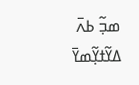ߘߏ߲߬ ߕߍ߫ ߡߌ߬ߙߌ߲߬ߘߌ߫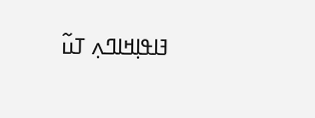ߔߊߟߊ߲ߞߊߣߍ߲ ߠߎ߬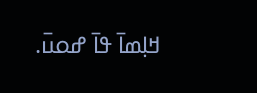ߞߊ߲ߘߊ߫ ߟߊ߫ ߝߋߎ߫.